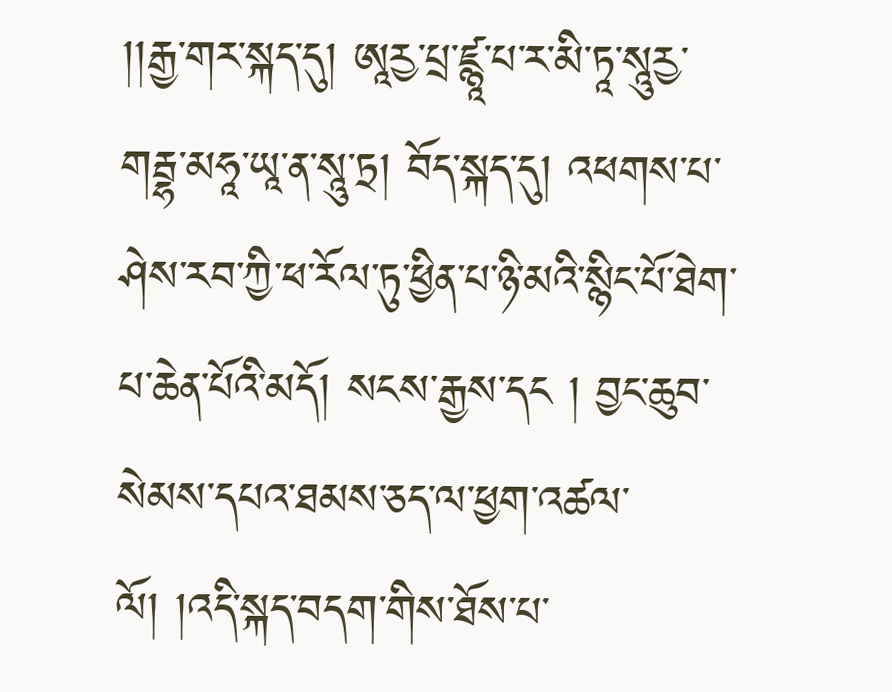།།རྒྱ་གར་སྐད་དུ། ཨཱརྱ་པྲ་ཛྙཱ་པ་ར་མི་ཏཱ་སཱུརྱ་གརྦྷ་མཧཱ་ཡཱ་ན་སཱུ་ཏྲ། བོད་སྐད་དུ། འཕགས་པ་ཤེས་རབ་ཀྱི་ཕ་རོལ་ཏུ་ཕྱིན་པ་ཉི་མའི་སྙིང་པོ་ཐེག་པ་ཆེན་པོའི་མདོ། སངས་རྒྱས་དང ། བྱང་ཆུབ་སེམས་དཔའ་ཐམས་ཅད་ལ་ཕྱག་འཚལ་ལོ། །འདི་སྐད་བདག་གིས་ཐོས་པ་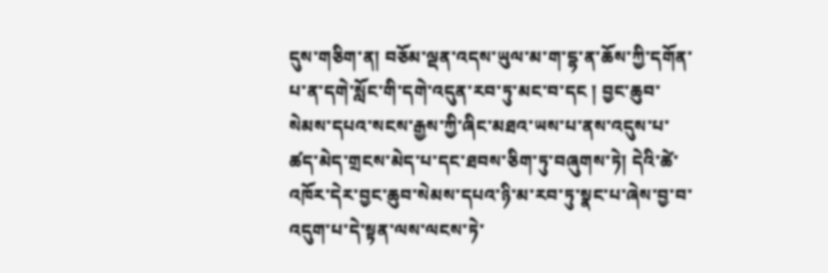དུས་གཅིག་ན། བཅོམ་ལྡན་འདས་ཡུལ་མ་ག་དྷ་ན་ཆོས་ཀྱི་དགོན་པ་ན་དགེ་སློང་གི་དགེ་འདུན་རབ་ཏུ་མང་བ་དང ། བྱང་ཆུབ་སེམས་དཔའ་སངས་རྒྱས་ཀྱི་ཞིང་མཐའ་ཡས་པ་ནས་འདུས་པ་ཚད་མེད་གྲངས་མེད་པ་དང་ཐབས་ཅིག་ཏུ་བཞུགས་ཏེ། དེའི་ཚེ་འཁོར་དེར་བྱང་ཆུབ་སེམས་དཔའ་ཉི་མ་རབ་ཏུ་སྣང་པ་ཞེས་བྱ་བ་འདུག་པ་དེ་སྟན་ལས་ལངས་ཏེ་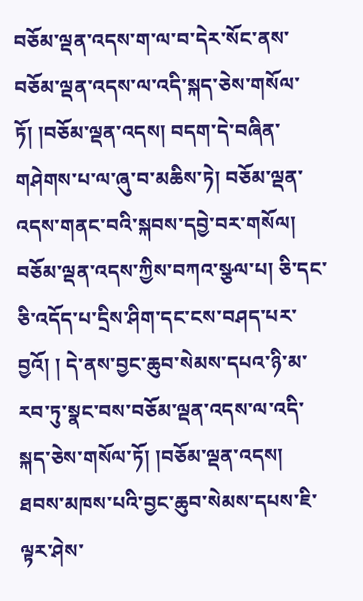བཅོམ་ལྡན་འདས་ག་ལ་བ་དེར་སོང་ནས་བཅོམ་ལྡན་འདས་ལ་འདི་སྐད་ཅེས་གསོལ་ཏོ། །བཅོམ་ལྡན་འདས། བདག་དེ་བཞིན་
གཤེགས་པ་ལ་ཞུ་བ་མཆིས་ཏེ། བཅོམ་ལྡན་འདས་གནང་བའི་སྐབས་དབྱེ་བར་གསོལ། བཅོམ་ལྡན་འདས་ཀྱིས་བཀའ་སྩལ་པ། ཅི་དང་ཅི་འདོད་པ་དྲིས་ཤིག་དང་ངས་བཤད་པར་བྱའོ། ། དེ་ནས་བྱང་ཆུབ་སེམས་དཔའ་ཉི་མ་རབ་ཏུ་སྣང་བས་བཅོམ་ལྡན་འདས་ལ་འདི་སྐད་ཅེས་གསོལ་ཏོ། །བཅོམ་ལྡན་འདས། ཐབས་མཁས་པའི་བྱང་ཆུབ་སེམས་དཔས་ཇི་ལྟར་ཤེས་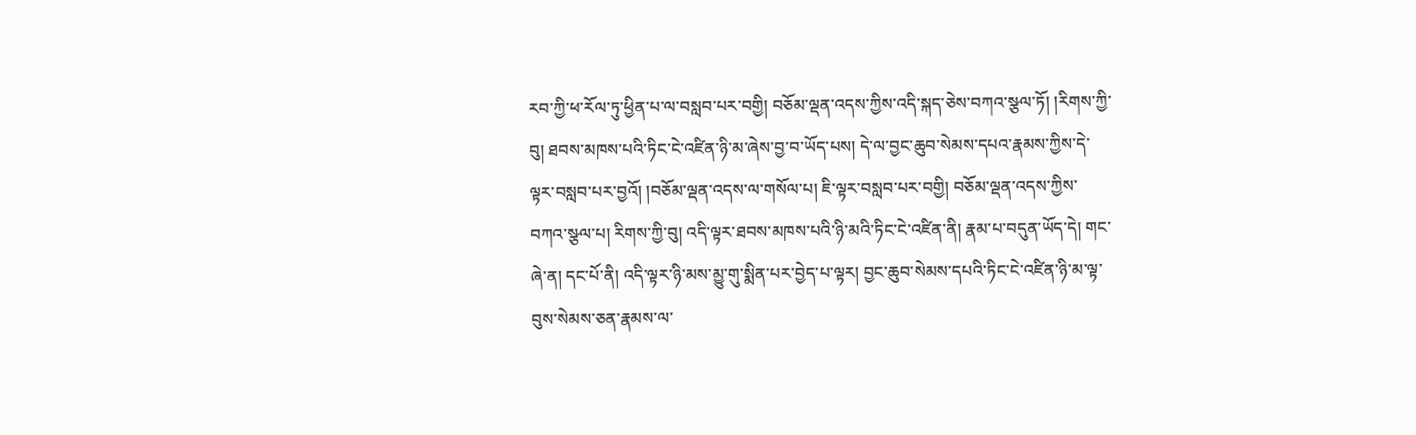རབ་ཀྱི་ཕ་རོལ་ཏུ་ཕྱིན་པ་ལ་བསླབ་པར་བགྱི། བཅོམ་ལྡན་འདས་ཀྱིས་འདི་སྐད་ཅེས་བཀའ་སྩལ་ཏོ། །རིགས་ཀྱི་བུ། ཐབས་མཁས་པའི་ཏིང་ངེ་འཛིན་ཉི་མ་ཞེས་བྱ་བ་ཡོད་པས། དེ་ལ་བྱང་ཆུབ་སེམས་དཔའ་རྣམས་ཀྱིས་དེ་ལྟར་བསླབ་པར་བྱའོ། །བཅོམ་ལྡན་འདས་ལ་གསོལ་པ། ཇི་ལྟར་བསླབ་པར་བགྱི། བཅོམ་ལྡན་འདས་ཀྱིས་བཀའ་སྩལ་པ། རིགས་ཀྱི་བུ། འདི་ལྟར་ཐབས་མཁས་པའི་ཉི་མའི་ཏིང་ངེ་འཛིན་ནི། རྣམ་པ་བདུན་ཡོད་དེ། གང་ཞེ་ན། དང་པོ་ནི། འདི་ལྟར་ཉི་མས་མྱུ་གུ་སྨིན་པར་བྱེད་པ་ལྟར། བྱང་ཆུབ་སེམས་དཔའི་ཏིང་ངེ་འཛིན་ཉི་མ་ལྟ་བུས་སེམས་ཅན་རྣམས་ལ་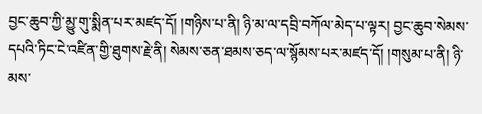བྱང་ཆུབ་ཀྱི་མྱུ་གུ་སྨིན་པར་མཛད་དོ། །གཉིས་པ་ནི། ཉི་མ་ལ་དབྲི་བཀོལ་མེད་པ་ལྟར། བྱང་ཆུབ་སེམས་དཔའི་ཏིང་ངེ་འཛིན་གྱི་ཐུགས་རྗེ་ནི། སེམས་ཅན་ཐམས་ཅད་ལ་སྙོམས་པར་མཛད་དོ། །གསུམ་པ་ནི། ཉི་མས་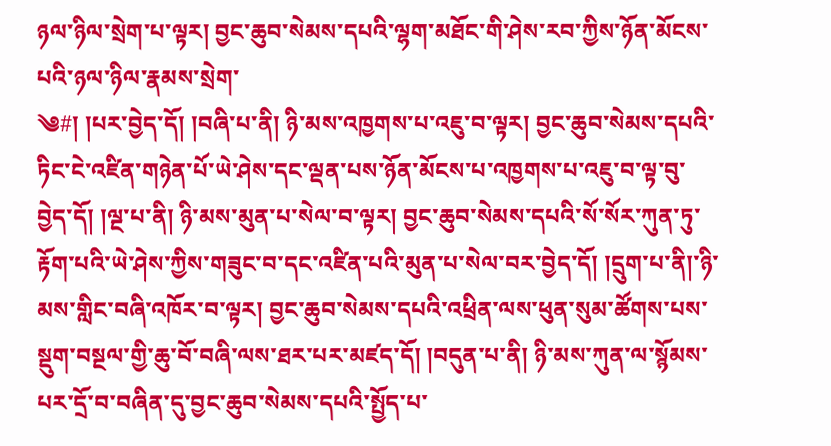ཉལ་ཉིལ་སྲེག་པ་ལྟར། བྱང་ཆུབ་སེམས་དཔའི་ལྷག་མཐོང་གི་ཤེས་རབ་ཀྱིས་ཉོན་མོངས་པའི་ཉལ་ཉིལ་རྣམས་སྲེག་
༄#། །པར་བྱེད་དོ། །བཞི་པ་ནི། ཉི་མས་འཁྱགས་པ་འཇུ་བ་ལྟར། བྱང་ཆུབ་སེམས་དཔའི་ཏིང་ངེ་འཛིན་གཉེན་པོ་ཡེ་ཤེས་དང་ལྡན་པས་ཉོན་མོངས་པ་འཁྱགས་པ་འཇུ་བ་ལྟ་བུ་བྱེད་དོ། །ལྔ་པ་ནི། ཉི་མས་མུན་པ་སེལ་བ་ལྟར། བྱང་ཆུབ་སེམས་དཔའི་སོ་སོར་ཀུན་ཏུ་རྟོག་པའི་ཡེ་ཤེས་ཀྱིས་གཟུང་བ་དང་འཛིན་པའི་མུན་པ་སེལ་བར་བྱེད་དོ། །དྲུག་པ་ནི།་ཉི་མས་གླིང་བཞི་འཁོར་བ་ལྟར། བྱང་ཆུབ་སེམས་དཔའི་འཕྲིན་ལས་ཕུན་སུམ་ཚོགས་པས་སྡུག་བསྔལ་གྱི་ཆུ་བོ་བཞི་ལས་ཐར་པར་མཛད་དོ། །བདུན་པ་ནི། ཉི་མས་ཀུན་ལ་སྙོམས་པར་དྲོ་བ་བཞིན་དུ་བྱང་ཆུབ་སེམས་དཔའི་སྤྱོད་པ་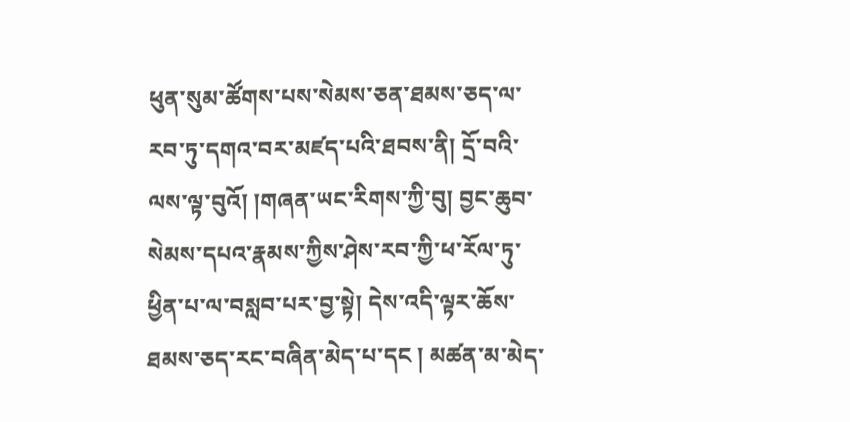ཕུན་སུམ་ཚོགས་པས་སེམས་ཅན་ཐམས་ཅད་ལ་རབ་ཏུ་དགའ་བར་མཛད་པའི་ཐབས་ནི། དྲོ་བའི་ལས་ལྟ་བུའོ། །གཞན་ཡང་རིགས་ཀྱི་བུ། བྱང་ཆུབ་སེམས་དཔའ་རྣམས་ཀྱིས་ཤེས་རབ་ཀྱི་ཕ་རོལ་ཏུ་ཕྱིན་པ་ལ་བསླབ་པར་བྱ་སྟེ། དེས་འདི་ལྟར་ཆོས་ཐམས་ཅད་རང་བཞིན་མེད་པ་དང ། མཚན་མ་མེད་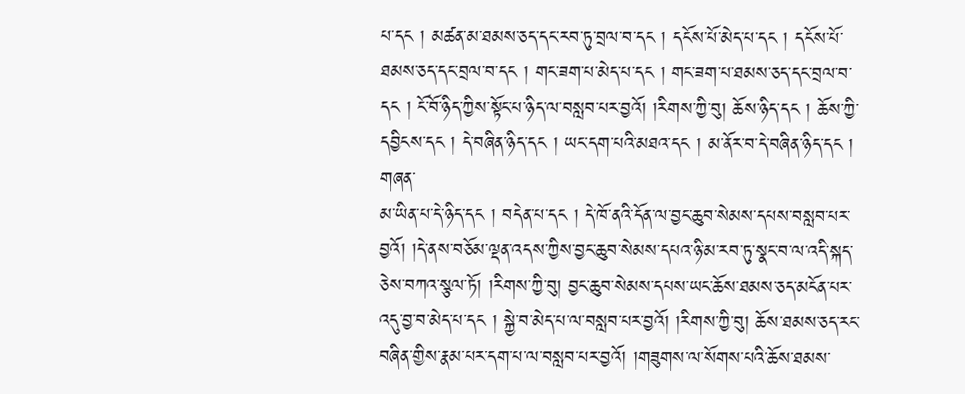པ་དང ། མཚན་མ་ཐམས་ཅད་དང་རབ་ཏུ་བྲལ་བ་དང ། དངོས་པོ་མེད་པ་དང ། དངོས་པོ་ཐམས་ཅད་དང་བྲལ་བ་དང ། གང་ཟག་པ་མེད་པ་དང ། གང་ཟག་པ་ཐམས་ཅད་དང་བྲལ་བ་དང ། ངོ་བོ་ཉིད་ཀྱིས་སྟོང་པ་ཉིད་ལ་བསླབ་པར་བྱའོ། །རིགས་ཀྱི་བུ། ཆོས་ཉིད་དང ། ཆོས་ཀྱི་དབྱིངས་དང ། དེ་བཞིན་ཉིད་དང ། ཡང་དག་པའི་མཐའ་དང ། མ་ནོར་བ་དེ་བཞིན་ཉིད་དང ། གཞན་
མ་ཡིན་པ་དེ་ཉིད་དང ། བདེན་པ་དང ། དེ་ཁོ་ནའི་དོན་ལ་བྱང་ཆུབ་སེམས་དཔས་བསླབ་པར་བྱའོ། །དེ་ནས་བཅོམ་ལྡན་འདས་ཀྱིས་བྱང་ཆུབ་སེམས་དཔའ་ཉི་མ་རབ་ཏུ་སྣང་བ་ལ་འདི་སྐད་ཅེས་བཀའ་སྩལ་ཏོ། །རིགས་ཀྱི་བུ། བྱང་ཆུབ་སེམས་དཔས་ཡང་ཆོས་ཐམས་ཅད་མངོན་པར་འདུ་བྱ་བ་མེད་པ་དང ། སྐྱེ་བ་མེད་པ་ལ་བསླབ་པར་བྱའོ། །རིགས་ཀྱི་བུ། ཆོས་ཐམས་ཅད་རང་བཞིན་གྱིས་རྣམ་པར་དག་པ་ལ་བསླབ་པར་བྱའོ། །གཟུགས་ལ་སོགས་པའི་ཆོས་ཐམས་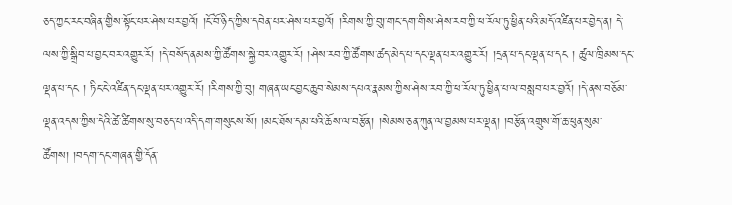ཅད་ཀྱང་རང་བཞིན་གྱིས་སྟོང་པར་ཤེས་པར་བྱའོ། །ངོ་བོ་ཉིད་ཀྱིས་དབེན་པར་ཤེས་པར་བྱའོ། །རིགས་ཀྱི་བུ།་གང་དག་གིས་ཤེས་རབ་ཀྱི་ཕ་རོལ་ཏུ་ཕྱིན་པའི་མདོ་འཛིན་པར་བྱེད་ན། དེ་ལས་ཀྱི་སྒྲིབ་པ་བྱང་བར་འགྱུར་རོ། །དེ་བསོད་ནམས་ཀྱི་ཚོགས་སྐྱེ་བར་འགྱུར་རོ། །ཤེས་རབ་ཀྱི་ཚོགས་ཚད་མེད་པ་དང་ལྡན་པར་འགྱུར་རོ། །དྲན་པ་དང་ལྡན་པ་དང ། ཚུལ་ཁྲིམས་དང་ལྡན་པ་དང ། ཏིང་ངེ་འཛིན་དང་ལྡན་པར་འགྱུར་རོ། །རིགས་ཀྱི་བུ། གཞན་ཡང་བྱང་ཆུབ་སེམས་དཔའ་རྣམས་ཀྱིས་ཤེས་རབ་ཀྱི་ཕ་རོལ་ཏུ་ཕྱིན་པ་ལ་བསླབ་པར་བྱའོ། །དེ་ནས་བཅོམ་ལྡན་འདས་ཀྱིས་དེའི་ཚེ་ཚིགས་སུ་བཅད་པ་འདི་དག་གསུངས་སོ། །མང་ཐོས་དམ་པའི་ཆོས་ལ་བརྩོན། །སེམས་ཅན་ཀུན་ལ་བྱམས་པར་ལྡན། །བརྩོན་འགྲུས་གོ་ཆ་ཕུན་སུམ་ཚོགས། །བདག་དང་གཞན་གྱི་དོན་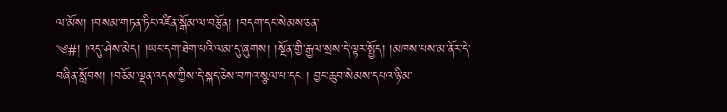ལ་མོས། །བསམ་གཏན་ཏིང་འཛིན་སྒོམ་ལ་བརྩོན། །བདག་དང་སེམས་ཅན་
༄#། །འདུ་ཤེས་མེད། །ཡང་དག་ཐེག་པའི་ལམ་དུ་ཞུགས། །སྔོན་གྱི་རྒྱལ་སྲས་དེ་ལྟར་སྤྱོད། །མཁས་པས་མ་ནོར་དེ་བཞིན་སློབས། །བཅོམ་ལྡན་འདས་ཀྱིས་དེ་སྐད་ཅེས་བཀའ་སྩལ་པ་དང ། བྱང་ཆུབ་སེམས་དཔའ་ཉི་མ་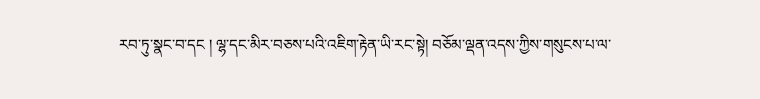རབ་ཏུ་སྣང་བ་དང ། ལྷ་དང་མིར་བཅས་པའི་འཇིག་རྟེན་ཡི་རང་སྟེ། བཅོམ་ལྡན་འདས་ཀྱིས་གསུངས་པ་ལ་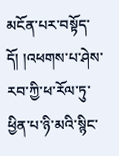མངོན་པར་བསྟོད་དོ། །འཕགས་པ་ཤེས་རབ་ཀྱི་ཕ་རོལ་ཏུ་ཕྱིན་པ་ཉི་མའི་སྙིང་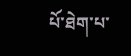པོ་ཐེག་པ་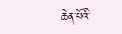ཆེན་པོའི་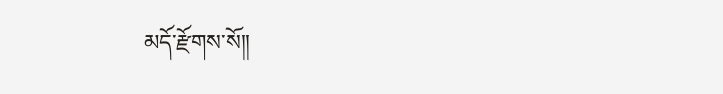མདོ་རྫོགས་སོ།།